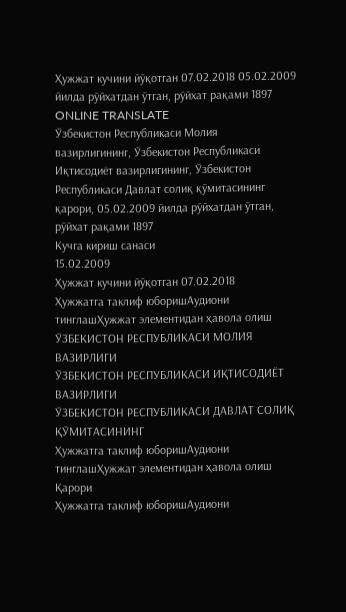Ҳужжат кучини йўқотган 07.02.2018 05.02.2009 йилда рўйхатдан ўтган, рўйхат рақами 1897
ONLINE TRANSLATE
Ўзбекистон Республикаси Молия вазирлигининг, Ўзбекистон Республикаси Иқтисодиёт вазирлигининг, Ўзбекистон Республикаси Давлат солиқ қўмитасининг қарори, 05.02.2009 йилда рўйхатдан ўтган, рўйхат рақами 1897
Кучга кириш санаси
15.02.2009
Ҳужжат кучини йўқотган 07.02.2018
Ҳужжатга таклиф юборишАудиони тинглашҲужжат элементидан ҳавола олиш
ЎЗБЕКИСТОН РЕСПУБЛИКАСИ МОЛИЯ ВАЗИРЛИГИ
ЎЗБЕКИСТОН РЕСПУБЛИКАСИ ИҚТИСОДИЁТ ВАЗИРЛИГИ
ЎЗБЕКИСТОН РЕСПУБЛИКАСИ ДАВЛАТ СОЛИҚ ҚЎМИТАСИНИНГ
Ҳужжатга таклиф юборишАудиони тинглашҲужжат элементидан ҳавола олиш
Қарори
Ҳужжатга таклиф юборишАудиони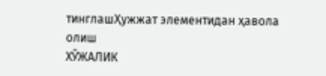тинглашҲужжат элементидан ҳавола олиш
ХЎЖАЛИК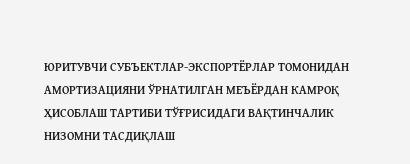ЮРИТУВЧИ СУБЪЕКТЛАР-ЭКСПОРТЁРЛАР ТОМОНИДАН АМОРТИЗАЦИЯНИ ЎРНАТИЛГАН МЕЪЁРДАН КАМРОҚ ҲИСОБЛАШ ТАРТИБИ ТЎҒРИСИДАГИ ВАҚТИНЧАЛИК НИЗОМНИ ТАСДИҚЛАШ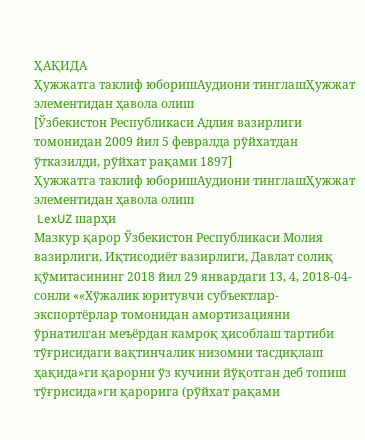ҲАҚИДА
Ҳужжатга таклиф юборишАудиони тинглашҲужжат элементидан ҳавола олиш
[Ўзбекистон Республикаси Адлия вазирлиги томонидан 2009 йил 5 февралда рўйхатдан ўтказилди, рўйхат рақами 1897]
Ҳужжатга таклиф юборишАудиони тинглашҲужжат элементидан ҳавола олиш
 LexUZ шарҳи
Мазкур қарор Ўзбекистон Республикаси Молия вазирлиги, Иқтисодиёт вазирлиги, Давлат солиқ қўмитасининг 2018 йил 29 январдаги 13, 4, 2018-04-сонли ««Хўжалик юритувчи субъектлар-экспортёрлар томонидан амортизацияни ўрнатилган меъёрдан камроқ ҳисоблаш тартиби тўғрисидаги вақтинчалик низомни тасдиқлаш ҳақида»ги қарорни ўз кучини йўқотган деб топиш тўғрисида»ги қарорига (рўйхат рақами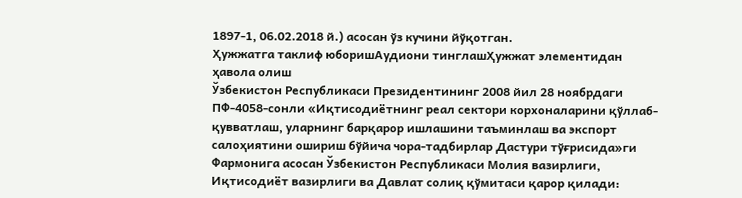1897-1, 06.02.2018 й.) асосан ўз кучини йўқотган.
Ҳужжатга таклиф юборишАудиони тинглашҲужжат элементидан ҳавола олиш
Ўзбекистон Республикаси Президентининг 2008 йил 28 ноябрдаги ПФ-4058-сонли «Иқтисодиётнинг реал сектори корхоналарини қўллаб-қувватлаш, уларнинг барқарор ишлашини таъминлаш ва экспорт салоҳиятини ошириш бўйича чора-тадбирлар Дастури тўғрисида»ги Фармонига асосан Ўзбекистон Республикаси Молия вазирлиги, Иқтисодиёт вазирлиги ва Давлат солиқ қўмитаси қарор қилади: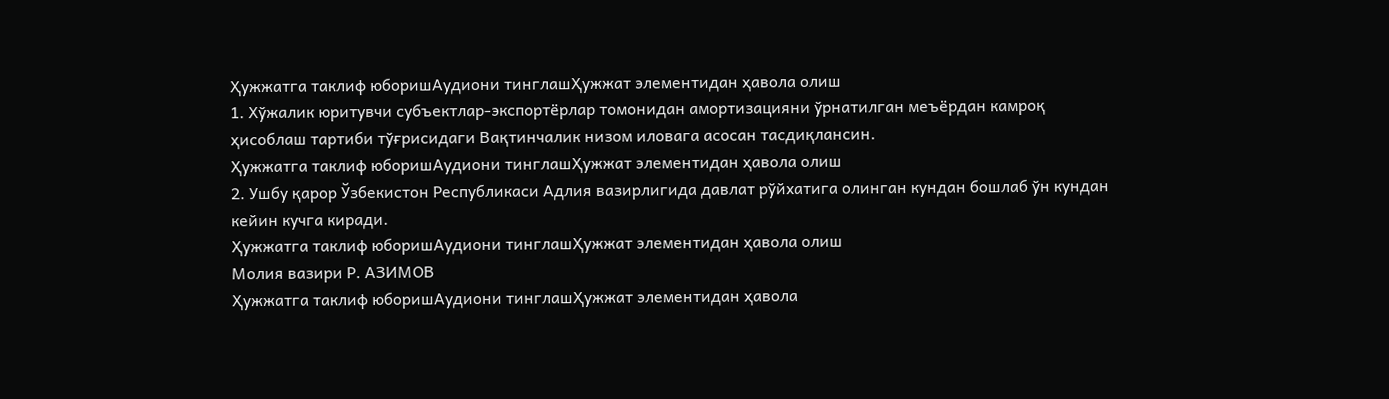Ҳужжатга таклиф юборишАудиони тинглашҲужжат элементидан ҳавола олиш
1. Хўжалик юритувчи субъектлар-экспортёрлар томонидан амортизацияни ўрнатилган меъёрдан камроқ ҳисоблаш тартиби тўғрисидаги Вақтинчалик низом иловага асосан тасдиқлансин.
Ҳужжатга таклиф юборишАудиони тинглашҲужжат элементидан ҳавола олиш
2. Ушбу қарор Ўзбекистон Республикаси Адлия вазирлигида давлат рўйхатига олинган кундан бошлаб ўн кундан кейин кучга киради.
Ҳужжатга таклиф юборишАудиони тинглашҲужжат элементидан ҳавола олиш
Молия вазири Р. АЗИМОВ
Ҳужжатга таклиф юборишАудиони тинглашҲужжат элементидан ҳавола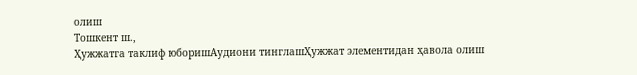олиш
Тошкент ш.,
Ҳужжатга таклиф юборишАудиони тинглашҲужжат элементидан ҳавола олиш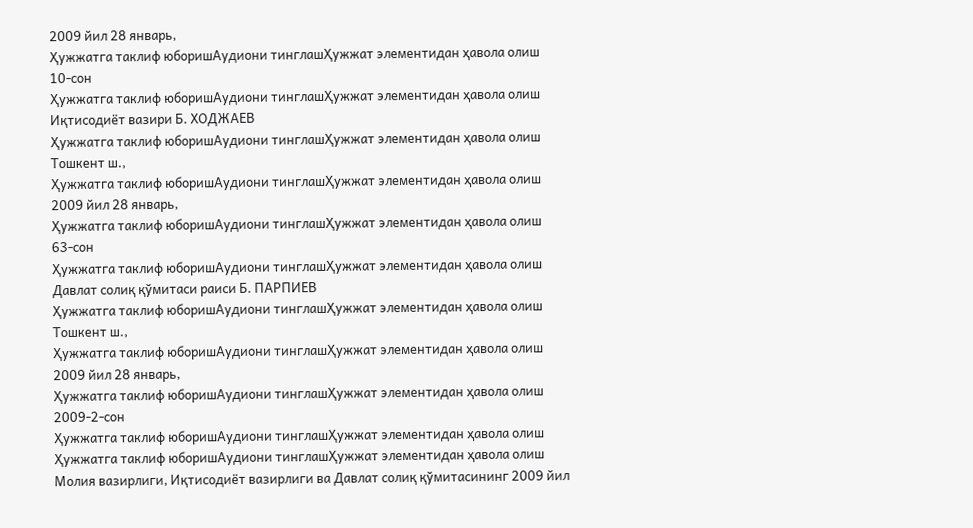2009 йил 28 январь,
Ҳужжатга таклиф юборишАудиони тинглашҲужжат элементидан ҳавола олиш
10-сон
Ҳужжатга таклиф юборишАудиони тинглашҲужжат элементидан ҳавола олиш
Иқтисодиёт вазири Б. ХОДЖАЕВ
Ҳужжатга таклиф юборишАудиони тинглашҲужжат элементидан ҳавола олиш
Тошкент ш.,
Ҳужжатга таклиф юборишАудиони тинглашҲужжат элементидан ҳавола олиш
2009 йил 28 январь,
Ҳужжатга таклиф юборишАудиони тинглашҲужжат элементидан ҳавола олиш
63-сон
Ҳужжатга таклиф юборишАудиони тинглашҲужжат элементидан ҳавола олиш
Давлат солиқ қўмитаси раиси Б. ПАРПИЕВ
Ҳужжатга таклиф юборишАудиони тинглашҲужжат элементидан ҳавола олиш
Тошкент ш.,
Ҳужжатга таклиф юборишАудиони тинглашҲужжат элементидан ҳавола олиш
2009 йил 28 январь,
Ҳужжатга таклиф юборишАудиони тинглашҲужжат элементидан ҳавола олиш
2009-2-сон
Ҳужжатга таклиф юборишАудиони тинглашҲужжат элементидан ҳавола олиш
Ҳужжатга таклиф юборишАудиони тинглашҲужжат элементидан ҳавола олиш
Молия вазирлиги, Иқтисодиёт вазирлиги ва Давлат солиқ қўмитасининг 2009 йил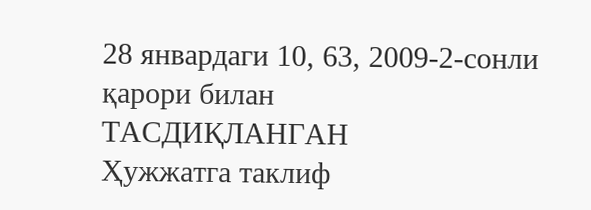28 январдаги 10, 63, 2009-2-сонли қарори билан
ТАСДИҚЛАНГАН
Ҳужжатга таклиф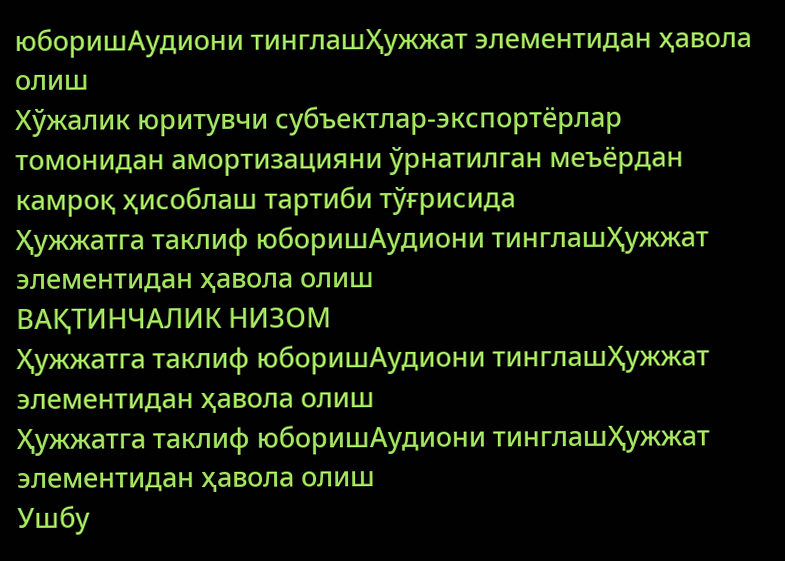юборишАудиони тинглашҲужжат элементидан ҳавола олиш
Хўжалик юритувчи субъектлар-экспортёрлар томонидан амортизацияни ўрнатилган меъёрдан камроқ ҳисоблаш тартиби тўғрисида
Ҳужжатга таклиф юборишАудиони тинглашҲужжат элементидан ҳавола олиш
ВАҚТИНЧАЛИК НИЗОМ
Ҳужжатга таклиф юборишАудиони тинглашҲужжат элементидан ҳавола олиш
Ҳужжатга таклиф юборишАудиони тинглашҲужжат элементидан ҳавола олиш
Ушбу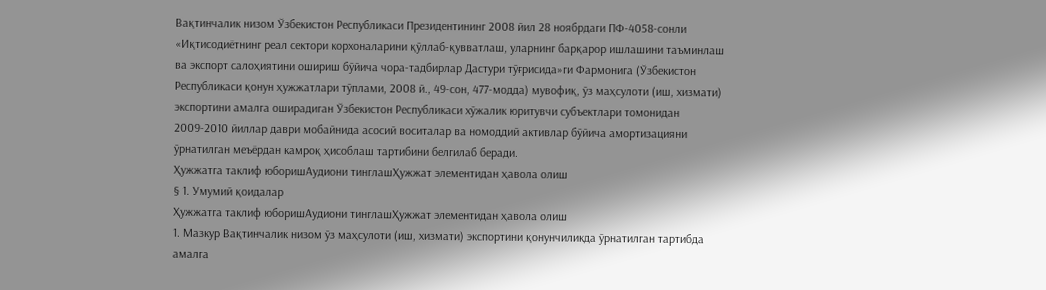Вақтинчалик низом Ўзбекистон Республикаси Президентининг 2008 йил 28 ноябрдаги ПФ-4058-сонли «Иқтисодиётнинг реал сектори корхоналарини қўллаб-қувватлаш, уларнинг барқарор ишлашини таъминлаш ва экспорт салоҳиятини ошириш бўйича чора-тадбирлар Дастури тўғрисида»ги Фармонига (Ўзбекистон Республикаси қонун ҳужжатлари тўплами, 2008 й., 49-сон, 477-модда) мувофиқ, ўз маҳсулоти (иш, хизмати) экспортини амалга оширадиган Ўзбекистон Республикаси хўжалик юритувчи субъектлари томонидан 2009-2010 йиллар даври мобайнида асосий воситалар ва номоддий активлар бўйича амортизацияни ўрнатилган меъёрдан камроқ ҳисоблаш тартибини белгилаб беради.
Ҳужжатга таклиф юборишАудиони тинглашҲужжат элементидан ҳавола олиш
§ 1. Умумий қоидалар
Ҳужжатга таклиф юборишАудиони тинглашҲужжат элементидан ҳавола олиш
1. Мазкур Вақтинчалик низом ўз маҳсулоти (иш, хизмати) экспортини қонунчиликда ўрнатилган тартибда амалга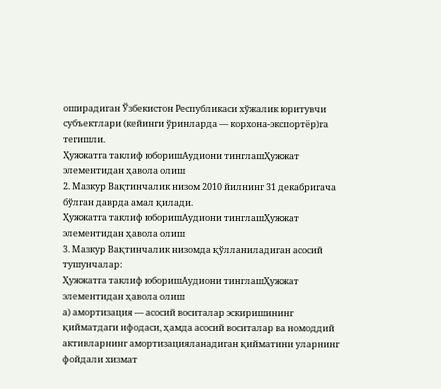оширадиган Ўзбекистон Республикаси хўжалик юритувчи субъектлари (кейинги ўринларда — корхона-экспортёр)га тегишли.
Ҳужжатга таклиф юборишАудиони тинглашҲужжат элементидан ҳавола олиш
2. Мазкур Вақтинчалик низом 2010 йилнинг 31 декабригача бўлган даврда амал қилади.
Ҳужжатга таклиф юборишАудиони тинглашҲужжат элементидан ҳавола олиш
3. Мазкур Вақтинчалик низомда қўлланиладиган асосий тушунчалар:
Ҳужжатга таклиф юборишАудиони тинглашҲужжат элементидан ҳавола олиш
а) амортизация — асосий воситалар эскиришининг қийматдаги ифодаси, ҳамда асосий воситалар ва номоддий активларнинг амортизацияланадиган қийматини уларнинг фойдали хизмат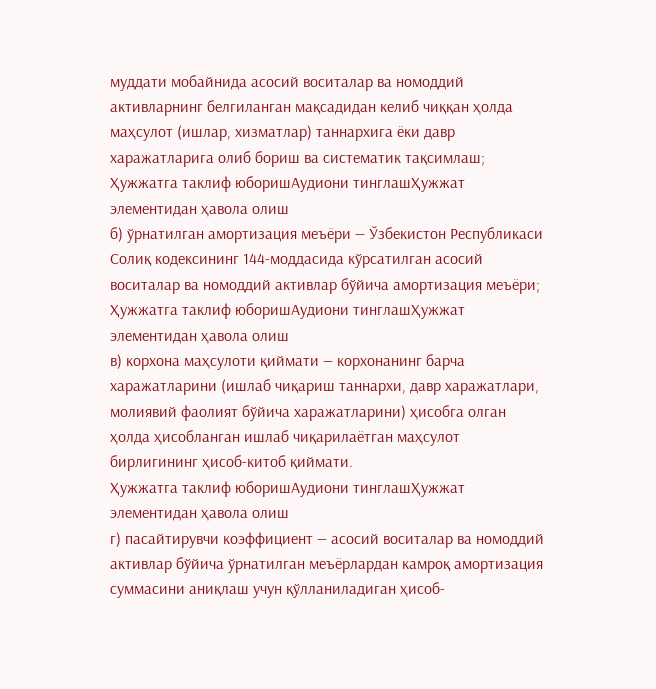муддати мобайнида асосий воситалар ва номоддий активларнинг белгиланган мақсадидан келиб чиққан ҳолда маҳсулот (ишлар, хизматлар) таннархига ёки давр харажатларига олиб бориш ва систематик тақсимлаш;
Ҳужжатга таклиф юборишАудиони тинглашҲужжат элементидан ҳавола олиш
б) ўрнатилган амортизация меъёри — Ўзбекистон Республикаси Солиқ кодексининг 144-моддасида кўрсатилган асосий воситалар ва номоддий активлар бўйича амортизация меъёри;
Ҳужжатга таклиф юборишАудиони тинглашҲужжат элементидан ҳавола олиш
в) корхона маҳсулоти қиймати — корхонанинг барча харажатларини (ишлаб чиқариш таннархи, давр харажатлари, молиявий фаолият бўйича харажатларини) ҳисобга олган ҳолда ҳисобланган ишлаб чиқарилаётган маҳсулот бирлигининг ҳисоб-китоб қиймати.
Ҳужжатга таклиф юборишАудиони тинглашҲужжат элементидан ҳавола олиш
г) пасайтирувчи коэффициент — асосий воситалар ва номоддий активлар бўйича ўрнатилган меъёрлардан камроқ амортизация суммасини аниқлаш учун қўлланиладиган ҳисоб-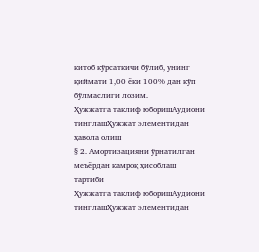китоб кўрсаткичи бўлиб, унинг қиймати 1,00 ёки 100% дан кўп бўлмаслиги лозим.
Ҳужжатга таклиф юборишАудиони тинглашҲужжат элементидан ҳавола олиш
§ 2. Амортизацияни ўрнатилган меъёрдан камроқ ҳисоблаш тартиби
Ҳужжатга таклиф юборишАудиони тинглашҲужжат элементидан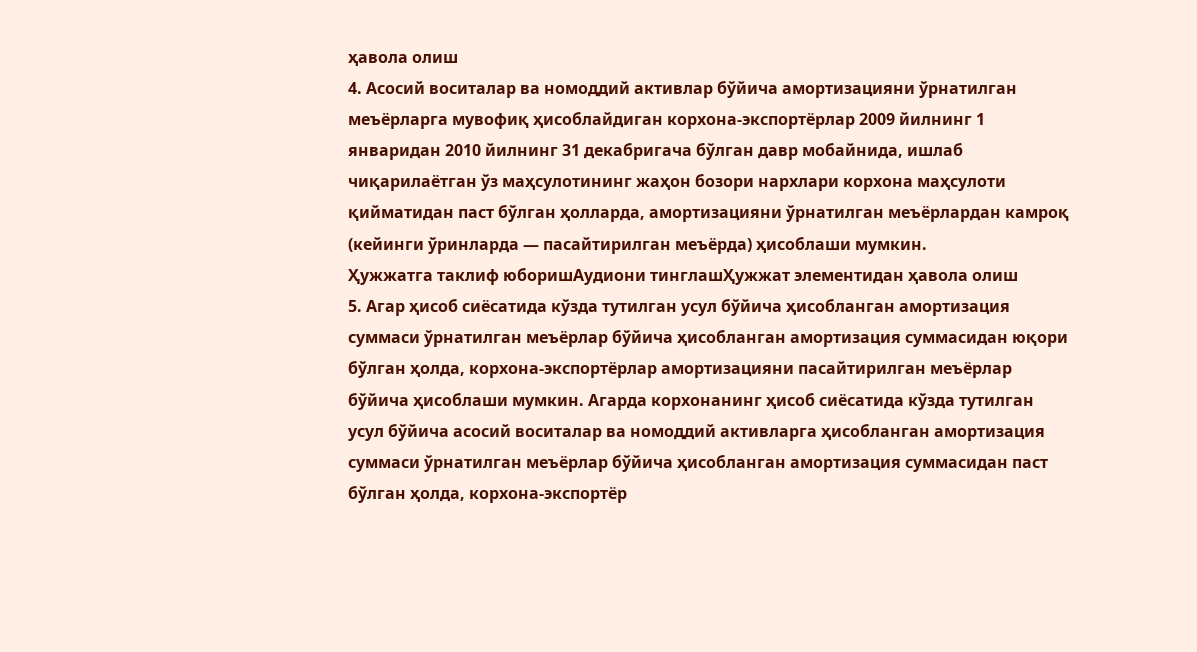ҳавола олиш
4. Асосий воситалар ва номоддий активлар бўйича амортизацияни ўрнатилган меъёрларга мувофиқ ҳисоблайдиган корхона-экспортёрлар 2009 йилнинг 1 январидан 2010 йилнинг 31 декабригача бўлган давр мобайнида, ишлаб чиқарилаётган ўз маҳсулотининг жаҳон бозори нархлари корхона маҳсулоти қийматидан паст бўлган ҳолларда, амортизацияни ўрнатилган меъёрлардан камроқ (кейинги ўринларда — пасайтирилган меъёрда) ҳисоблаши мумкин.
Ҳужжатга таклиф юборишАудиони тинглашҲужжат элементидан ҳавола олиш
5. Агар ҳисоб сиёсатида кўзда тутилган усул бўйича ҳисобланган амортизация суммаси ўрнатилган меъёрлар бўйича ҳисобланган амортизация суммасидан юқори бўлган ҳолда, корхона-экспортёрлар амортизацияни пасайтирилган меъёрлар бўйича ҳисоблаши мумкин. Агарда корхонанинг ҳисоб сиёсатида кўзда тутилган усул бўйича асосий воситалар ва номоддий активларга ҳисобланган амортизация суммаси ўрнатилган меъёрлар бўйича ҳисобланган амортизация суммасидан паст бўлган ҳолда, корхона-экспортёр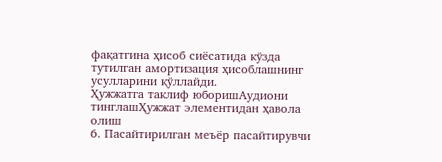фақатгина ҳисоб сиёсатида кўзда тутилган амортизация ҳисоблашнинг усулларини қўллайди.
Ҳужжатга таклиф юборишАудиони тинглашҲужжат элементидан ҳавола олиш
6. Пасайтирилган меъёр пасайтирувчи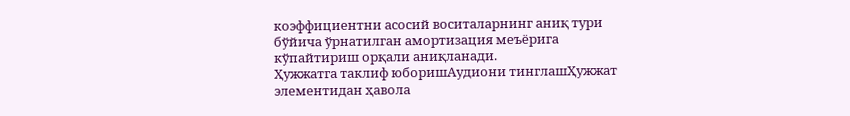коэффициентни асосий воситаларнинг аниқ тури бўйича ўрнатилган амортизация меъёрига кўпайтириш орқали аниқланади.
Ҳужжатга таклиф юборишАудиони тинглашҲужжат элементидан ҳавола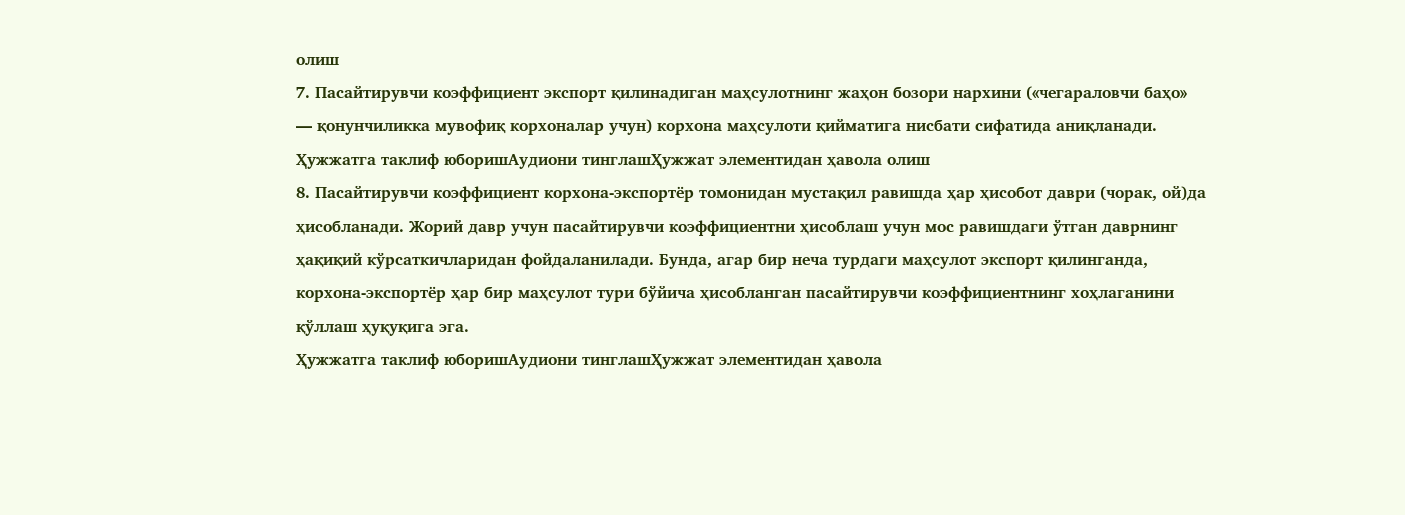олиш
7. Пасайтирувчи коэффициент экспорт қилинадиган маҳсулотнинг жаҳон бозори нархини («чегараловчи баҳо» — қонунчиликка мувофиқ корхоналар учун) корхона маҳсулоти қийматига нисбати сифатида аниқланади.
Ҳужжатга таклиф юборишАудиони тинглашҲужжат элементидан ҳавола олиш
8. Пасайтирувчи коэффициент корхона-экспортёр томонидан мустақил равишда ҳар ҳисобот даври (чорак, ой)да ҳисобланади. Жорий давр учун пасайтирувчи коэффициентни ҳисоблаш учун мос равишдаги ўтган даврнинг ҳақиқий кўрсаткичларидан фойдаланилади. Бунда, агар бир неча турдаги маҳсулот экспорт қилинганда, корхона-экспортёр ҳар бир маҳсулот тури бўйича ҳисобланган пасайтирувчи коэффициентнинг хоҳлаганини қўллаш ҳуқуқига эга.
Ҳужжатга таклиф юборишАудиони тинглашҲужжат элементидан ҳавола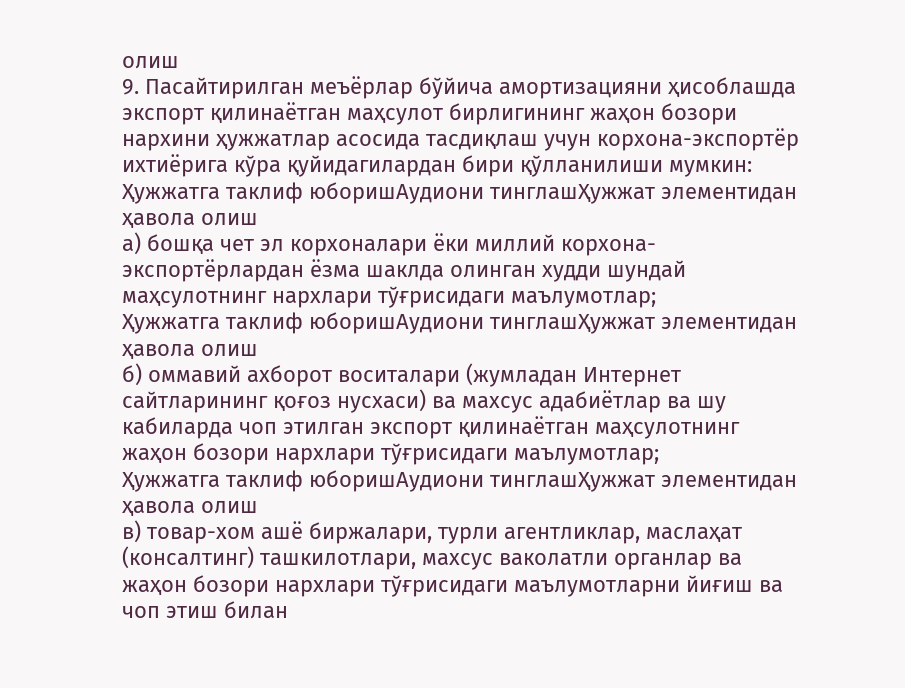олиш
9. Пасайтирилган меъёрлар бўйича амортизацияни ҳисоблашда экспорт қилинаётган маҳсулот бирлигининг жаҳон бозори нархини ҳужжатлар асосида тасдиқлаш учун корхона-экспортёр ихтиёрига кўра қуйидагилардан бири қўлланилиши мумкин:
Ҳужжатга таклиф юборишАудиони тинглашҲужжат элементидан ҳавола олиш
а) бошқа чет эл корхоналари ёки миллий корхона-экспортёрлардан ёзма шаклда олинган худди шундай маҳсулотнинг нархлари тўғрисидаги маълумотлар;
Ҳужжатга таклиф юборишАудиони тинглашҲужжат элементидан ҳавола олиш
б) оммавий ахборот воситалари (жумладан Интернет сайтларининг қоғоз нусхаси) ва махсус адабиётлар ва шу кабиларда чоп этилган экспорт қилинаётган маҳсулотнинг жаҳон бозори нархлари тўғрисидаги маълумотлар;
Ҳужжатга таклиф юборишАудиони тинглашҲужжат элементидан ҳавола олиш
в) товар-хом ашё биржалари, турли агентликлар, маслаҳат (консалтинг) ташкилотлари, махсус ваколатли органлар ва жаҳон бозори нархлари тўғрисидаги маълумотларни йиғиш ва чоп этиш билан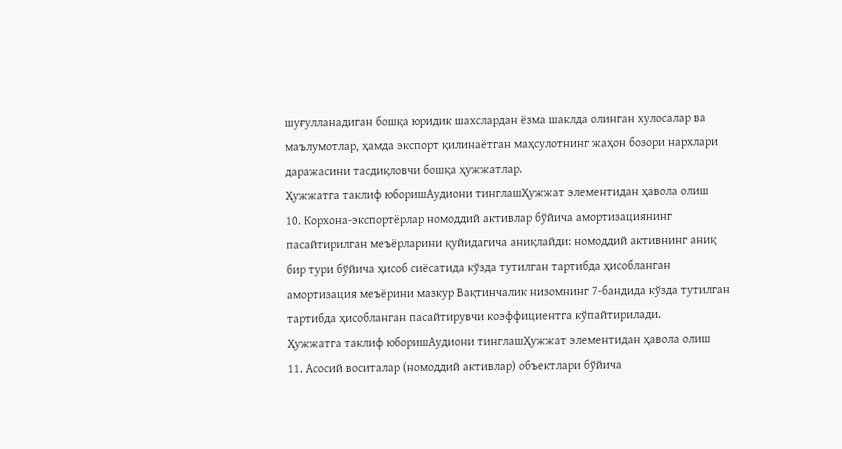шуғулланадиган бошқа юридик шахслардан ёзма шаклда олинган хулосалар ва маълумотлар, ҳамда экспорт қилинаётган маҳсулотнинг жаҳон бозори нархлари даражасини тасдиқловчи бошқа ҳужжатлар.
Ҳужжатга таклиф юборишАудиони тинглашҲужжат элементидан ҳавола олиш
10. Корхона-экспортёрлар номоддий активлар бўйича амортизациянинг пасайтирилган меъёрларини қуйидагича аниқлайди: номоддий активнинг аниқ бир тури бўйича ҳисоб сиёсатида кўзда тутилган тартибда ҳисобланган амортизация меъёрини мазкур Вақтинчалик низомнинг 7-бандида кўзда тутилган тартибда ҳисобланган пасайтирувчи коэффициентга кўпайтирилади.
Ҳужжатга таклиф юборишАудиони тинглашҲужжат элементидан ҳавола олиш
11. Асосий воситалар (номоддий активлар) объектлари бўйича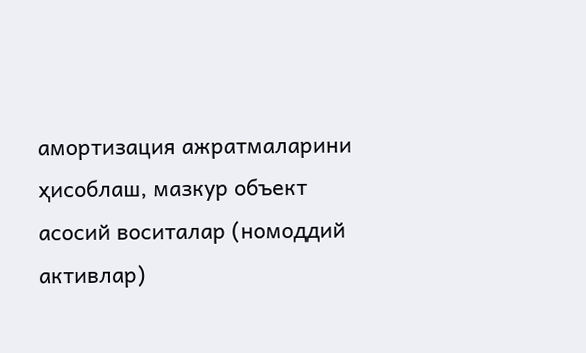амортизация ажратмаларини ҳисоблаш, мазкур объект асосий воситалар (номоддий активлар)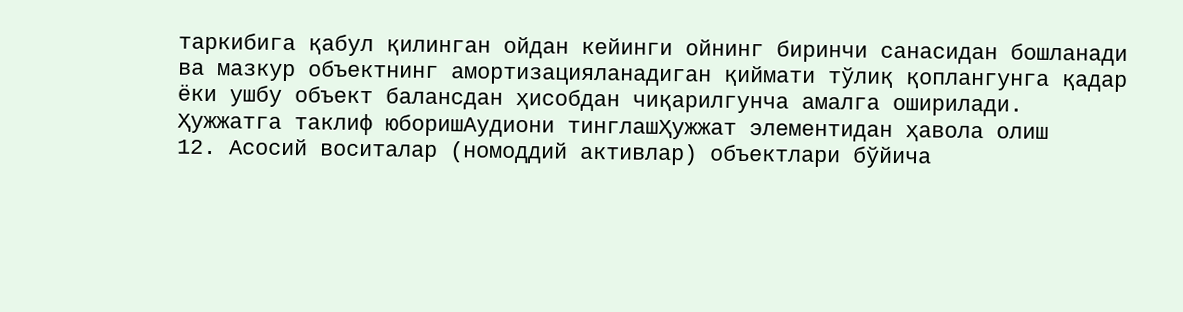таркибига қабул қилинган ойдан кейинги ойнинг биринчи санасидан бошланади ва мазкур объектнинг амортизацияланадиган қиймати тўлиқ қоплангунга қадар ёки ушбу объект балансдан ҳисобдан чиқарилгунча амалга оширилади.
Ҳужжатга таклиф юборишАудиони тинглашҲужжат элементидан ҳавола олиш
12. Асосий воситалар (номоддий активлар) объектлари бўйича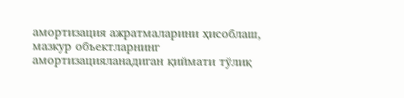амортизация ажратмаларини ҳисоблаш, мазкур объектларнинг амортизацияланадиган қиймати тўлиқ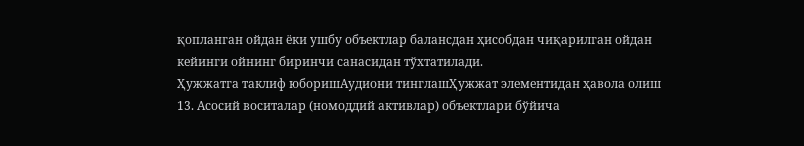қопланган ойдан ёки ушбу объектлар балансдан ҳисобдан чиқарилган ойдан кейинги ойнинг биринчи санасидан тўхтатилади.
Ҳужжатга таклиф юборишАудиони тинглашҲужжат элементидан ҳавола олиш
13. Асосий воситалар (номоддий активлар) объектлари бўйича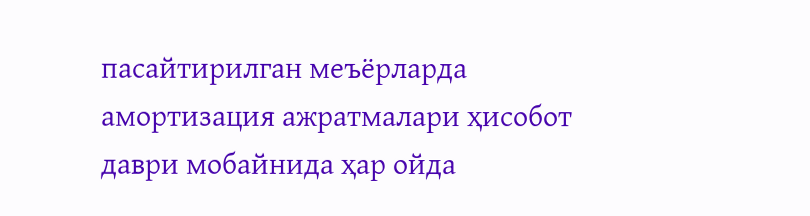пасайтирилган меъёрларда амортизация ажратмалари ҳисобот даври мобайнида ҳар ойда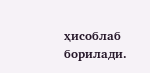ҳисоблаб борилади.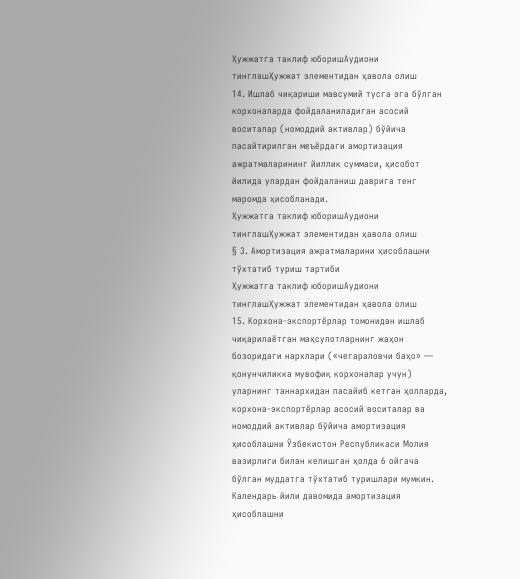Ҳужжатга таклиф юборишАудиони тинглашҲужжат элементидан ҳавола олиш
14. Ишлаб чиқариши мавсумий тусга эга бўлган корхоналарда фойдаланиладиган асосий воситалар (номоддий активлар) бўйича пасайтирилган меъёрдаги амортизация ажратмаларининг йиллик суммаси, ҳисобот йилида улардан фойдаланиш даврига тенг маромда ҳисобланади.
Ҳужжатга таклиф юборишАудиони тинглашҲужжат элементидан ҳавола олиш
§ 3. Амортизация ажратмаларини ҳисоблашни тўхтатиб туриш тартиби
Ҳужжатга таклиф юборишАудиони тинглашҲужжат элементидан ҳавола олиш
15. Корхона-экспортёрлар томонидан ишлаб чиқарилаётган маҳсулотларнинг жаҳон бозоридаги нархлари («чегараловчи баҳо» — қонунчиликка мувофиқ корхоналар учун) уларнинг таннархидан пасайиб кетган ҳолларда, корхона-экспортёрлар асосий воситалар ва номоддий активлар бўйича амортизация ҳисоблашни Ўзбекистон Республикаси Молия вазирлиги билан келишган ҳолда 6 ойгача бўлган муддатга тўхтатиб туришлари мумкин. Календарь йили давомида амортизация ҳисоблашни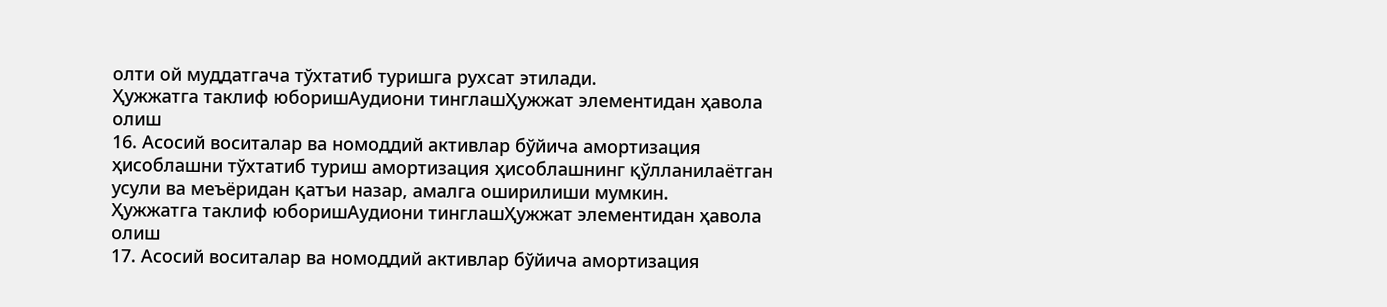олти ой муддатгача тўхтатиб туришга рухсат этилади.
Ҳужжатга таклиф юборишАудиони тинглашҲужжат элементидан ҳавола олиш
16. Асосий воситалар ва номоддий активлар бўйича амортизация ҳисоблашни тўхтатиб туриш амортизация ҳисоблашнинг қўлланилаётган усули ва меъёридан қатъи назар, амалга оширилиши мумкин.
Ҳужжатга таклиф юборишАудиони тинглашҲужжат элементидан ҳавола олиш
17. Асосий воситалар ва номоддий активлар бўйича амортизация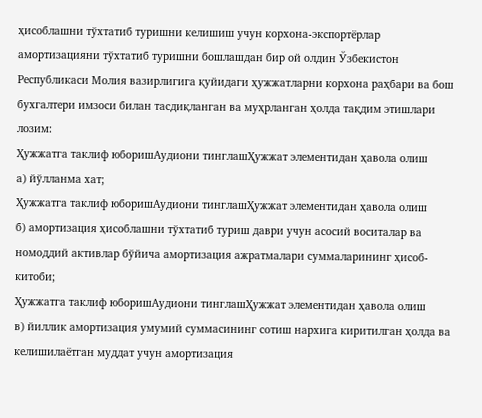ҳисоблашни тўхтатиб туришни келишиш учун корхона-экспортёрлар амортизацияни тўхтатиб туришни бошлашдан бир ой олдин Ўзбекистон Республикаси Молия вазирлигига қуйидаги ҳужжатларни корхона раҳбари ва бош бухгалтери имзоси билан тасдиқланган ва муҳрланган ҳолда тақдим этишлари лозим:
Ҳужжатга таклиф юборишАудиони тинглашҲужжат элементидан ҳавола олиш
а) йўлланма хат;
Ҳужжатга таклиф юборишАудиони тинглашҲужжат элементидан ҳавола олиш
б) амортизация ҳисоблашни тўхтатиб туриш даври учун асосий воситалар ва номоддий активлар бўйича амортизация ажратмалари суммаларининг ҳисоб-китоби;
Ҳужжатга таклиф юборишАудиони тинглашҲужжат элементидан ҳавола олиш
в) йиллик амортизация умумий суммасининг сотиш нархига киритилган ҳолда ва келишилаётган муддат учун амортизация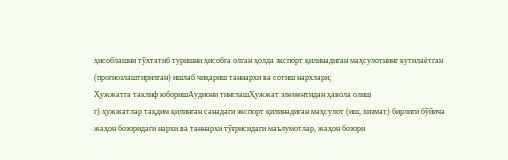ҳисоблашни тўхтатиб туришни ҳисобга олган ҳолда экспорт қилинадиган маҳсулотнинг кутилаётган (прогнозлаштирилган) ишлаб чиқариш таннархи ва сотиш нархлари;
Ҳужжатга таклиф юборишАудиони тинглашҲужжат элементидан ҳавола олиш
г) ҳужжатлар тақдим қилинган санадаги экспорт қилинадиган маҳсулот (иш, хизмат) бирлиги бўйича жаҳон бозоридаги нархи ва таннархи тўғрисидаги маълумотлар, жаҳон бозори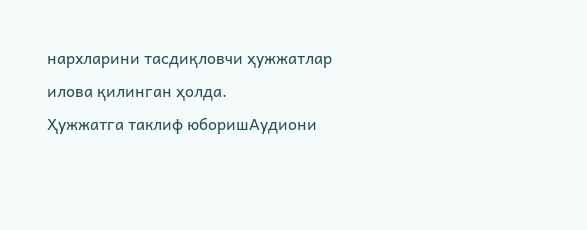нархларини тасдиқловчи ҳужжатлар илова қилинган ҳолда.
Ҳужжатга таклиф юборишАудиони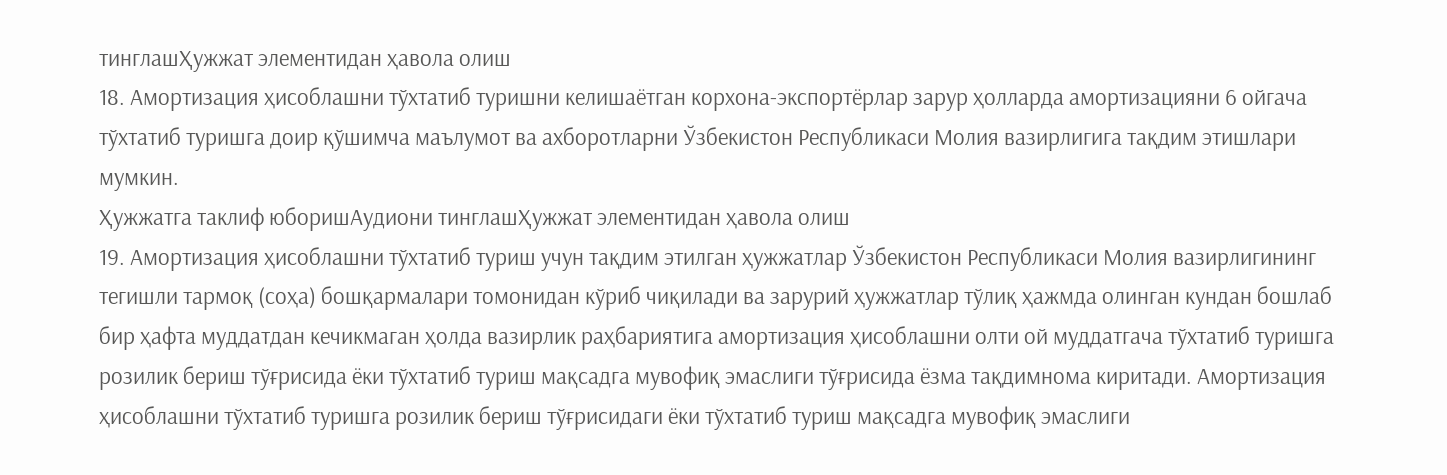тинглашҲужжат элементидан ҳавола олиш
18. Амортизация ҳисоблашни тўхтатиб туришни келишаётган корхона-экспортёрлар зарур ҳолларда амортизацияни 6 ойгача тўхтатиб туришга доир қўшимча маълумот ва ахборотларни Ўзбекистон Республикаси Молия вазирлигига тақдим этишлари мумкин.
Ҳужжатга таклиф юборишАудиони тинглашҲужжат элементидан ҳавола олиш
19. Амортизация ҳисоблашни тўхтатиб туриш учун тақдим этилган ҳужжатлар Ўзбекистон Республикаси Молия вазирлигининг тегишли тармоқ (соҳа) бошқармалари томонидан кўриб чиқилади ва зарурий ҳужжатлар тўлиқ ҳажмда олинган кундан бошлаб бир ҳафта муддатдан кечикмаган ҳолда вазирлик раҳбариятига амортизация ҳисоблашни олти ой муддатгача тўхтатиб туришга розилик бериш тўғрисида ёки тўхтатиб туриш мақсадга мувофиқ эмаслиги тўғрисида ёзма тақдимнома киритади. Амортизация ҳисоблашни тўхтатиб туришга розилик бериш тўғрисидаги ёки тўхтатиб туриш мақсадга мувофиқ эмаслиги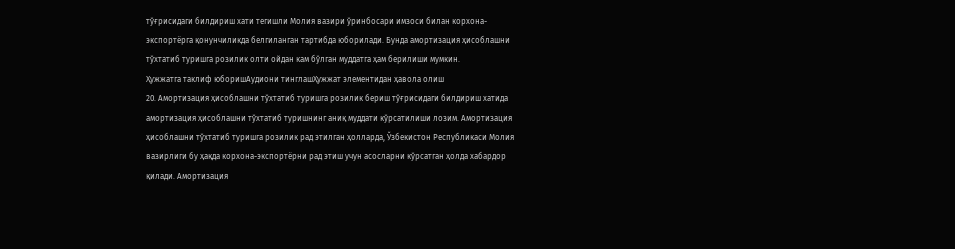тўғрисидаги билдириш хати тегишли Молия вазири ўринбосари имзоси билан корхона-экспортёрга қонунчиликда белгиланган тартибда юборилади. Бунда амортизация ҳисоблашни тўхтатиб туришга розилик олти ойдан кам бўлган муддатга ҳам берилиши мумкин.
Ҳужжатга таклиф юборишАудиони тинглашҲужжат элементидан ҳавола олиш
20. Амортизация ҳисоблашни тўхтатиб туришга розилик бериш тўғрисидаги билдириш хатида амортизация ҳисоблашни тўхтатиб туришнинг аниқ муддати кўрсатилиши лозим. Амортизация ҳисоблашни тўхтатиб туришга розилик рад этилган ҳолларда, Ўзбекистон Республикаси Молия вазирлиги бу ҳақда корхона-экспортёрни рад этиш учун асосларни кўрсатган ҳолда хабардор қилади. Амортизация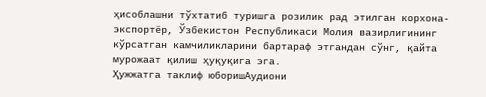ҳисоблашни тўхтатиб туришга розилик рад этилган корхона-экспортёр, Ўзбекистон Республикаси Молия вазирлигининг кўрсатган камчиликларини бартараф этгандан сўнг, қайта мурожаат қилиш ҳуқуқига эга.
Ҳужжатга таклиф юборишАудиони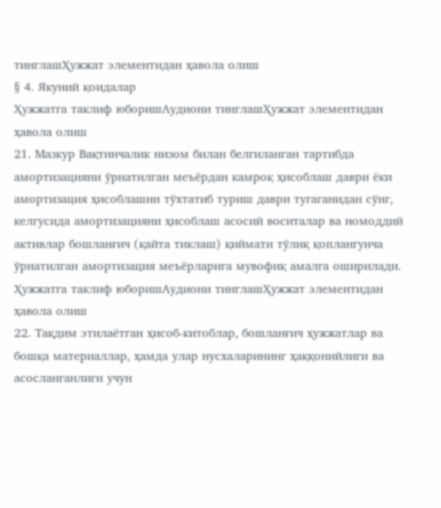тинглашҲужжат элементидан ҳавола олиш
§ 4. Якуний қоидалар
Ҳужжатга таклиф юборишАудиони тинглашҲужжат элементидан ҳавола олиш
21. Мазкур Вақтинчалик низом билан белгиланган тартибда амортизацияни ўрнатилган меъёрдан камроқ ҳисоблаш даври ёки амортизация ҳисоблашни тўхтатиб туриш даври тугаганидан сўнг, келгусида амортизацияни ҳисоблаш асосий воситалар ва номоддий активлар бошланғич (қайта тиклаш) қиймати тўлиқ қоплангунча ўрнатилган амортизация меъёрларига мувофиқ амалга оширилади.
Ҳужжатга таклиф юборишАудиони тинглашҲужжат элементидан ҳавола олиш
22. Тақдим этилаётган ҳисоб-китоблар, бошланғич ҳужжатлар ва бошқа материаллар, ҳамда улар нусхаларининг ҳаққонийлиги ва асосланганлиги учун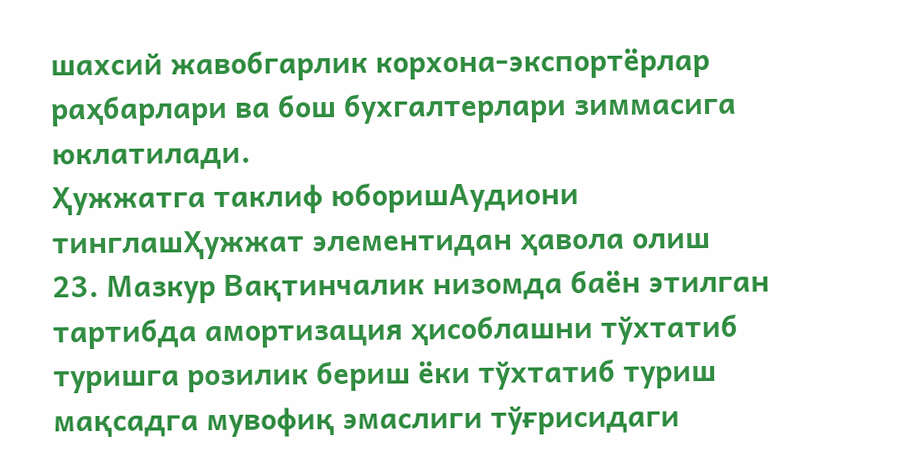шахсий жавобгарлик корхона-экспортёрлар раҳбарлари ва бош бухгалтерлари зиммасига юклатилади.
Ҳужжатга таклиф юборишАудиони тинглашҲужжат элементидан ҳавола олиш
23. Мазкур Вақтинчалик низомда баён этилган тартибда амортизация ҳисоблашни тўхтатиб туришга розилик бериш ёки тўхтатиб туриш мақсадга мувофиқ эмаслиги тўғрисидаги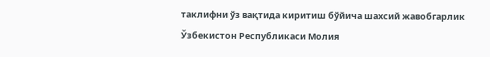таклифни ўз вақтида киритиш бўйича шахсий жавобгарлик Ўзбекистон Республикаси Молия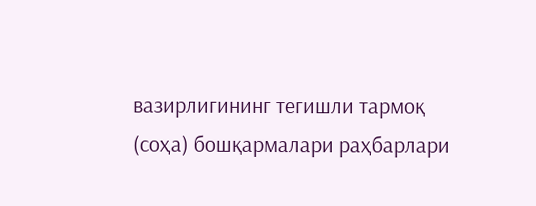вазирлигининг тегишли тармоқ (соҳа) бошқармалари раҳбарлари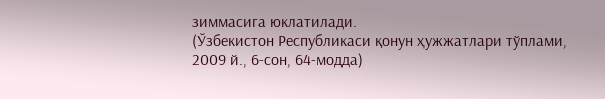зиммасига юклатилади.
(Ўзбекистон Республикаси қонун ҳужжатлари тўплами, 2009 й., 6-сон, 64-модда)